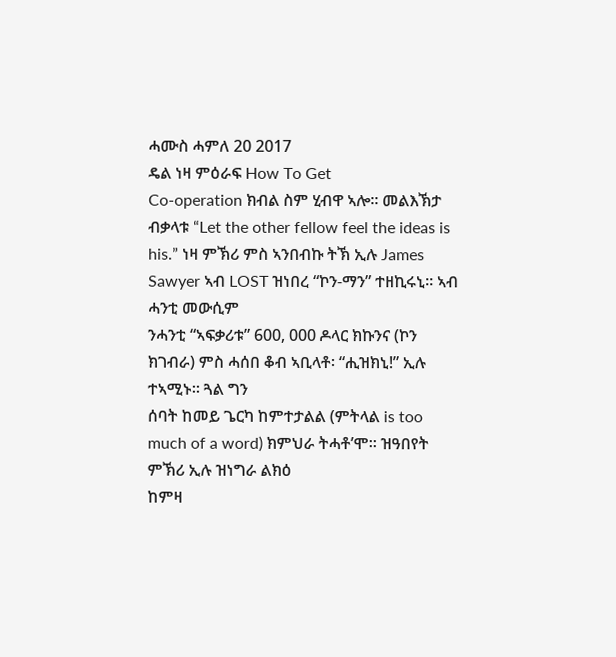ሓሙስ ሓምለ 20 2017
ዴል ነዛ ምዕራፍ How To Get
Co-operation ክብል ስም ሂብዋ ኣሎ። መልእኽታ ብቃላቱ “Let the other fellow feel the ideas is
his.” ነዛ ምኽሪ ምስ ኣንበብኩ ትኽ ኢሉ James Sawyer ኣብ LOST ዝነበረ “ኮን-ማን” ተዘኪሩኒ። ኣብ ሓንቲ መውሲም
ንሓንቲ “ኣፍቃሪቱ” 600, 000 ዶላር ክኩንና (ኮን ክገብራ) ምስ ሓሰበ ቆብ ኣቢላቶ፡ “ሒዝክኒ!” ኢሉ ተኣሚኑ። ጓል ግን
ሰባት ከመይ ጌርካ ከምተታልል (ምትላል is too much of a word) ክምህራ ትሓቶ’ሞ። ዝዓበየት ምኽሪ ኢሉ ዝነግራ ልክዕ
ከምዛ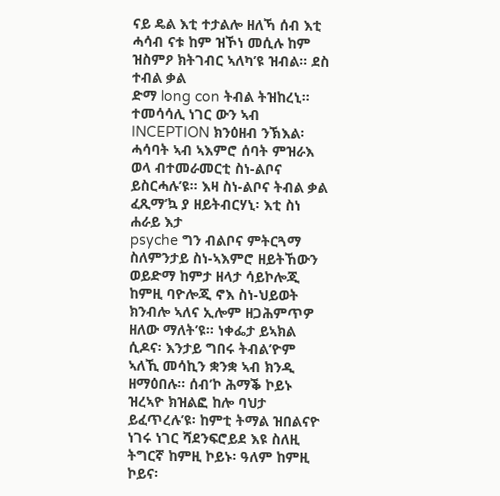ናይ ዴል እቲ ተታልሎ ዘለኻ ሰብ እቲ ሓሳብ ናቱ ከም ዝኾነ መሲሉ ከም ዝስምዖ ክትገብር ኣለካ’ዩ ዝብል። ደስ ተብል ቃል
ድማ long con ትብል ትዝከረኒ። ተመሳሳሊ ነገር ውን ኣብ INCEPTION ክንዕዘብ ንኽእል፡ ሓሳባት ኣብ ኣእምሮ ሰባት ምዝራእ
ወላ ብተመራመርቲ ስነ-ልቦና ይስርሓሉ’ዩ። እዛ ስነ-ልቦና ትብል ቃል ፈጺማ’ኳ ያ ዘይትብርሃኒ፡ እቲ ስነ ሐራይ እታ
psyche ግን ብልቦና ምትርጓማ ስለምንታይ ስነ-ኣእምሮ ዘይትኸውን ወይድማ ከምታ ዘላታ ሳይኮሎጂ ከምዚ ባዮሎጂ ኖእ ስነ-ህይወት
ክንብሎ ኣለና ኢሎም ዘጋሕምጥዎ ዘለው ማለት’ዩ። ነቀፌታ ይኣክል ሲዶና፡ እንታይ ግበሩ ትብል’ዮም ኣለኺ መሳኪን ቋንቋ ኣብ ክንዲ
ዘማዕበሉ። ሰብ’ኮ ሕማቕ ኮይኑ ዝረኣዮ ክዝልፎ ከሎ ባህታ ይፈጥረሉ’ዩ፡ ከምቲ ትማል ዝበልናዮ ነገሩ ነገር ሻደንፍሮይደ እዩ ስለዚ
ትግርኛ ከምዚ ኮይኑ፡ ዓለም ከምዚ ኮይና፡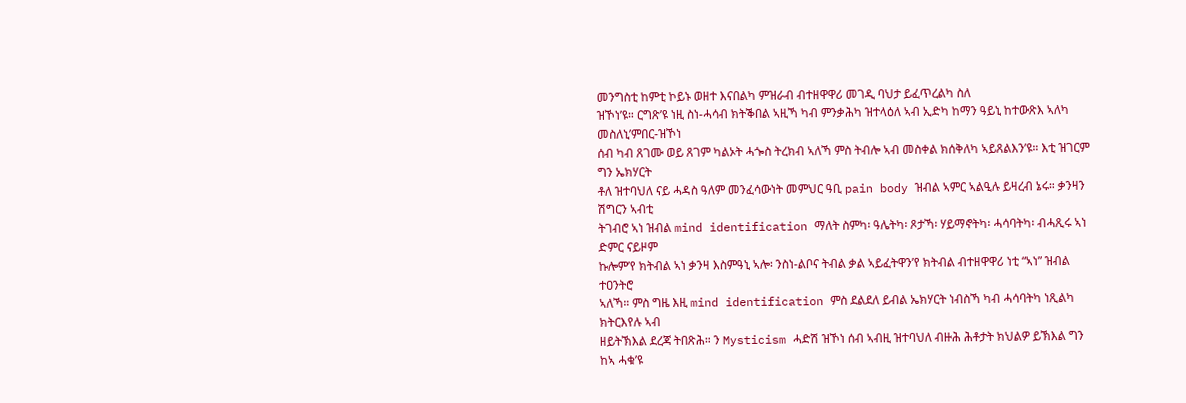መንግስቲ ከምቲ ኮይኑ ወዘተ እናበልካ ምዝራብ ብተዘዋዋሪ መገዲ ባህታ ይፈጥረልካ ስለ
ዝኾነ’ዩ። ርግጽ’ዩ ነዚ ስነ-ሓሳብ ክትቕበል ኣዚኻ ካብ ምንቃሕካ ዝተላዕለ ኣብ ኢድካ ከማን ዓይኒ ከተውጽእ ኣለካ መስለኒ’ምበር-ዝኾነ
ሰብ ካብ ጸገሙ ወይ ጸገም ካልኦት ሓጐስ ትረክብ ኣለኻ ምስ ትብሎ ኣብ መስቀል ክሰቅለካ ኣይጸልእን’ዩ። እቲ ዝገርም ግን ኤክሃርት
ቶለ ዝተባህለ ናይ ሓዳስ ዓለም መንፈሳውነት መምህር ዓቢ pain body ዝብል ኣምር ኣልዒሉ ይዛረብ ኔሩ። ቃንዛን ሽግርን ኣብቲ
ትገብሮ ኣነ ዝብል mind identification ማለት ስምካ፡ ዓሌትካ፡ ጾታኻ፡ ሃይማኖትካ፡ ሓሳባትካ፡ ብሓጺሩ ኣነ ድምር ናይዞም
ኩሎም’የ ክትብል ኣነ ቃንዛ እስምዓኒ ኣሎ፡ ንስነ-ልቦና ትብል ቃል ኣይፈትዋን’የ ክትብል ብተዘዋዋሪ ነቲ “ኣነ” ዝብል ተዐንትሮ
ኣለኻ። ምስ ግዜ እዚ mind identification ምስ ደልደለ ይብል ኤክሃርት ነብስኻ ካብ ሓሳባትካ ነጺልካ ክትርእየሉ ኣብ
ዘይትኽእል ደረጃ ትበጽሕ። ን Mysticism ሓድሽ ዝኾነ ሰብ ኣብዚ ዝተባህለ ብዙሕ ሕቶታት ክህልዎ ይኽእል ግን ከኣ ሓቁ’ዩ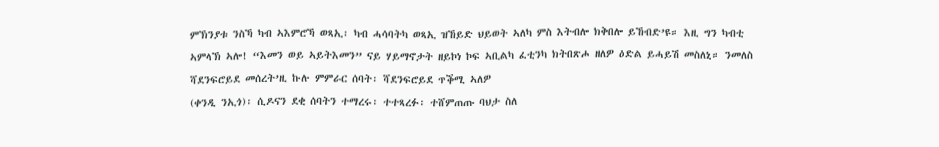ምኽንያቱ ንስኻ ካብ ኣእምሮኻ ወጻኢ፡ ካብ ሓሳባትካ ወጻኢ ዝኸይድ ህይወት ኣለካ ምስ እትብሎ ክቅበሎ ይኸብድ’ዩ። እዚ ግን ካብቲ
ኣምላኽ ኣሎ! “እመን ወይ ኣይትእመን” ናይ ሃይማኖታት ዘይኮነ ኮፍ ኣቢልካ ፈቲንካ ክትበጽሖ ዘለዎ ዕድል ይሓይሽ መስለኒ። ንመለስ
ሻደንፍሮይደ መሰረት’ዚ ኩሉ ምምራር ሰባት፡ ሻደንፍሮይደ ጥቕሚ ኣለዎ
(ቀንዲ ንኢጎ)፡ ሲዶናን ደቂ ሰባትን ተማረሩ፡ ተተጻረፉ፡ ተሸምጠጡ ባህታ ስለ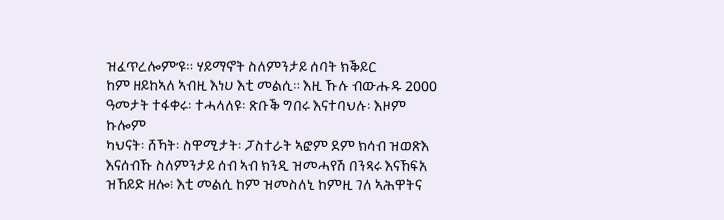ዝፈጥረሎም’ዩ። ሃይማኖት ስለምንታይ ሰባት ክቕይር
ከም ዘይከኣለ ኣብዚ እነሀ እቲ መልሲ። እዚ ኹሉ ብውሑዱ 2000 ዓመታት ተፋቀሩ፡ ተሓላለዩ፡ ጽቡቕ ግበሩ እናተባህሉ፡ እዞም ኩሎም
ካህናት፡ ሸኻት፡ ስዋሚታት፡ ፓስተራት ኣፎም ደም ክሳብ ዝወጽእ እናሰብኹ ስለምንታይ ሰብ ኣብ ክንዲ ዝመሓየሽ በንጻሩ እናኸፍአ
ዝኸይድ ዘሎ፧ እቲ መልሲ ከም ዝመስለኒ ከምዚ ገለ ኣሕዋትና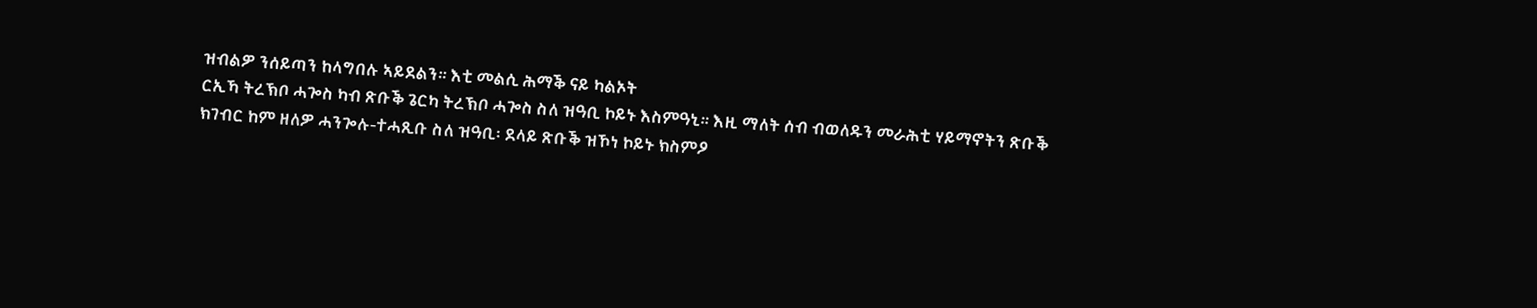ዝብልዎ ንሰይጣን ከላግበሉ ኣይደልን። እቲ መልሲ ሕማቕ ናይ ካልኦት
ርኢኻ ትረኽቦ ሓጐስ ካብ ጽቡቕ ጌርካ ትረኽቦ ሓጐስ ስለ ዝዓቢ ኮይኑ እስምዓኒ። እዚ ማለት ሰብ ብወለዱን መራሕቲ ሃይማኖትን ጽቡቕ
ክገብር ከም ዘለዎ ሓንጐሉ-ተሓጺቡ ስለ ዝዓቢ፡ ደላይ ጽቡቕ ዝኾነ ኮይኑ ክስምዖ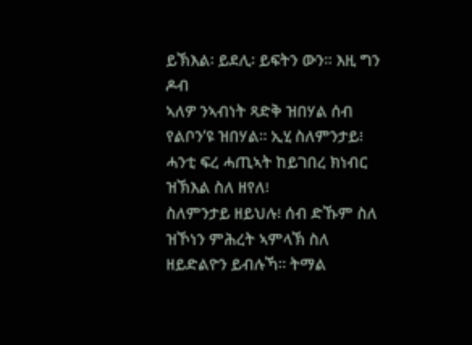ይኽእል፡ ይደሊ፡ ይፍትን ውን። እዚ ግን ዶብ
ኣለዎ ንኣብነት ጻድቅ ዝበሃል ሰብ የልቦን’ዩ ዝበሃል። ኢሂ ስለምንታይ፧ ሓንቲ ፍረ ሓጢኣት ከይገበረ ክነብር ዝኽእል ስለ ዘየለ፧
ስለምንታይ ዘይህሉ፧ ሰብ ድኹም ስለ ዝኾነን ምሕረት ኣምላኽ ስለ ዘይድልዮን ይብሉኻ። ትማል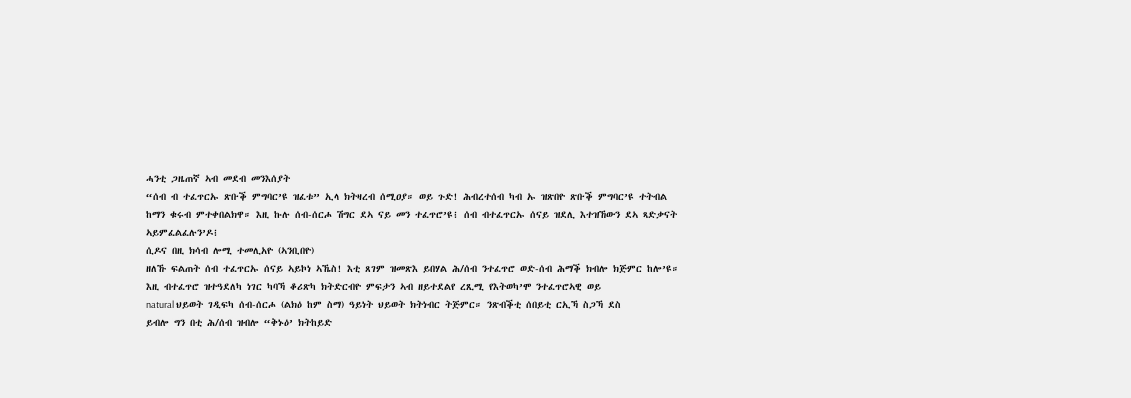ሓንቲ ጋዜጠኛ ኣብ መደብ መንእሰያት
“ሰብ ብ ተፈጥርኡ ጽቡቕ ምግባር’ዩ ዝፈቱ” ኢላ ክትዛረብ ሰሚዐያ። ወይ ጉድ! ሕብረተሰብ ካብ ኡ ዝጽበዮ ጽቡቕ ምግባር’ዩ ተትብል
ከማን ቁሩብ ምተቀበልክዋ። እዚ ኩሉ ሰብ-ሰርሖ ሽግር ደኣ ናይ መን ተፈጥሮ’ዩ፧ ሰብ ብተፈጥርኡ ሰናይ ዝደሊ እተዝኸውን ደኣ ጻድቃናት
ኣይምፈልፈሉን’ዶ፧
ሲዶና በዚ ክሳብ ሎሚ ተመሊአዮ (ኣንቢበዮ)
ዘለኹ ፍልጠት ሰብ ተፈጥርኡ ሰናይ ኣይኮነ ኣኼስ! እቲ ጸገም ዝመጽእ ይበሃል ሕ/ሰብ ንተፈጥሮ ወድ-ሰብ ሕማቕ ክብሎ ክጅምር ከሎ’ዩ።
እዚ ብተፈጥሮ ዝተዓደለካ ነገር ካባኻ ቆሪጽካ ክትድርብዮ ምፍታን ኣብ ዘይተደልየ ረጺሚ የእትወካ’ሞ ንተፈጥሮኣዊ ወይ
natural ህይወት ገዲፍካ ሰብ-ሰርሖ (ልክዕ ከም ስማ) ዓይነት ህይወት ክትነብር ትጅምር። ንጽብቕቲ ሰበይቲ ርኢኻ ስጋኻ ደስ
ይብሎ ግን በቲ ሕ/ሰብ ዝብሎ “ቅኑዕ’ ክትከይድ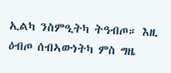ኢልካ ንስምዒትካ ትዓብጦ። እዚ ዕብጦ ሰብኣውነትካ ምስ ግዜ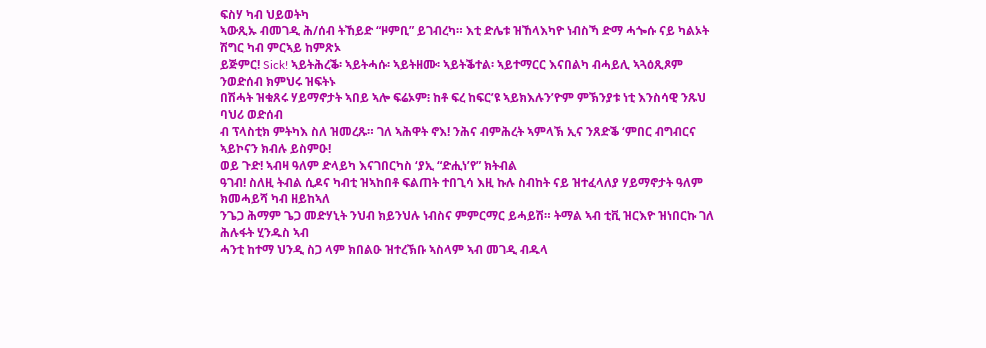ፍስሃ ካብ ህይወትካ
ኣውጺኡ ብመገዲ ሕ/ሰብ ትኸይድ “ዞምቢ” ይገብረካ። እቲ ድሌቱ ዝኸላእካዮ ነብስኻ ድማ ሓጐሱ ናይ ካልኦት ሽግር ካብ ምርኣይ ከምጽኦ
ይጅምር! Sick! ኣይትሕረቕ፡ ኣይትሓሱ፡ ኣይትዘሙ፡ ኣይትቕተል፡ ኣይተማርር እናበልካ ብሓይሊ ኣጓዕጺጾም ንወድሰብ ክምህሩ ዝፍትኑ
በሽሓት ዝቁጸሩ ሃይማኖታት ኣበይ ኣሎ ፍሬኦም፧ ከቶ ፍረ ከፍር’ዩ ኣይክእሉን’ዮም ምኽንያቱ ነቲ እንስሳዊ ንጹህ ባህሪ ወድሰብ
ብ ፕላስቲክ ምትካእ ስለ ዝመረጹ። ገለ ኣሕዋት ኖእ! ንሕና ብምሕረት ኣምላኽ ኢና ንጸድቕ ‘ምበር ብግብርና ኣይኮናን ክብሉ ይስምዑ!
ወይ ጉድ! ኣብዛ ዓለም ድላይካ እናገበርካስ ‘ያኢ “ድሒነ’የ” ክትብል
ዓገብ! ስለዚ ትብል ሲዶና ካብቲ ዝኣከበቶ ፍልጠት ተበጊሳ እዚ ኩሉ ስብከት ናይ ዝተፈላለያ ሃይማኖታት ዓለም ክመሓይሻ ካብ ዘይከኣለ
ንጌጋ ሕማም ጌጋ መድሃኒት ንህብ ክይንህሉ ነብስና ምምርማር ይሓይሽ። ትማል ኣብ ቲቪ ዝርእዮ ዝነበርኩ ገለ ሕሉፋት ሂንዱስ ኣብ
ሓንቲ ከተማ ህንዲ ስጋ ላም ክበልዑ ዝተረኽቡ ኣስላም ኣብ መገዲ ብዱላ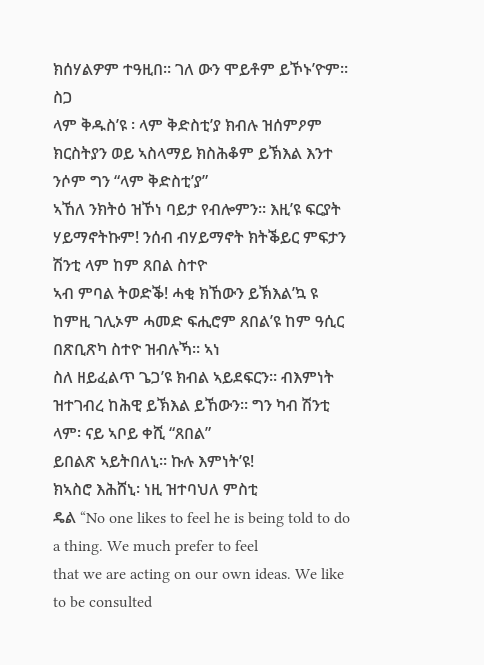ክሰሃልዎም ተዓዚበ። ገለ ውን ሞይቶም ይኾኑ’ዮም። ስጋ
ላም ቅዱስ’ዩ ፡ ላም ቅድስቲ’ያ ክብሉ ዝሰምዖም ክርስትያን ወይ ኣስላማይ ክስሕቆም ይኽእል እንተ ንሶም ግን “ላም ቅድስቲ’ያ”
ኣኸለ ንክትዕ ዝኾነ ባይታ የብሎምን። እዚ’ዩ ፍርያት ሃይማኖትኩም! ንሰብ ብሃይማኖት ክትቕይር ምፍታን ሽንቲ ላም ከም ጸበል ስተዮ
ኣብ ምባል ትወድቕ! ሓቂ ክኸውን ይኽእል’ኳ ዩ ከምዚ ገሊኦም ሓመድ ፍሒሮም ጸበል’ዩ ከም ዓሲር በጽቢጽካ ስተዮ ዝብሉኻ። ኣነ
ስለ ዘይፈልጥ ጌጋ’ዩ ክብል ኣይደፍርን። ብእምነት ዝተገብረ ከሕዊ ይኽእል ይኸውን። ግን ካብ ሽንቲ ላም፡ ናይ ኣቦይ ቀሺ “ጸበል”
ይበልጽ ኣይትበለኒ። ኩሉ እምነት’ዩ!
ክኣስሮ እሕሸኒ፡ ነዚ ዝተባህለ ምስቲ
ዴል “No one likes to feel he is being told to do a thing. We much prefer to feel
that we are acting on our own ideas. We like to be consulted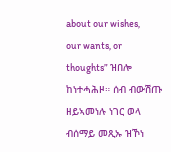about our wishes,
our wants, or thoughts” ዝበሎ ከነተሓሕዞ። ሰብ ብውሽጡ ዘይኣመነሉ ነገር ወላ ብሰማይ መጺኡ ዝኾነ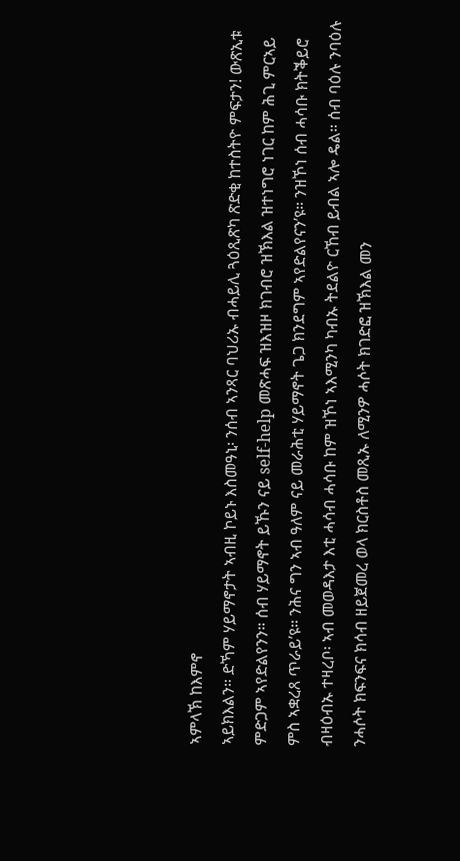ኣምላኽ ከእምኖ
ኣይክእልን። ድኻም ሃይማኖታት ኣብዚ ኮይኑ እስመዓኒ፡ ንሰብ ኣንጻር ባህሪኡ ብሓይሊ ጓዕጺጽካ ጽድቂ ከተስትዮ ምፍታን! ውጽኢቱ
ምድጋም ኣየድልየንን። ሰብ ሃይማኖት ይኹን ናይ self-help መጽሓፍ ዝእዝዞ ክገብሮ ዝኽእል ዝተነግሮ ነገር ከም ሕጊ ምርኣይ
ምስ ኣቋረጸ ጥራይ’ዩ። ንሕና ግን ኣብ ዓለም ናይ መራሕቲ ሃይማኖት ጌጋ ክንደግም ኣየድልየናን’ዩ። ንዝኾነ ሰብ ሓሳቡ ክትቕይሮ
ብዛዕብኡ ተዛረቦ፡ ኣብ መወዳእታ እቲ ሓሳብ ሓሳቡ ከም ዝኾነ ኣእሚንካ ካብኡ ትደልዮ ርኸብ ይብል ኣሎ ዴል። ሰብ ባዕሉ ንባዕሉ
ንሓሶት ክፍንፍና ክሳብ ዘይጀመረ ወላ ክርስቶስ መጺኡ ለሚንዎ ሓሶት ክገድፎ ዝኽእል መን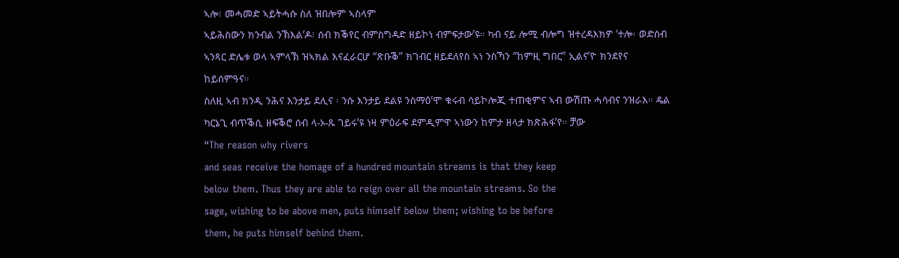ኣሎ፧ መሓመድ ኣይትሓሱ ስለ ዝበሎም ኣስላም
ኣይሕስውን ክንብል ንኽእል’ዶ፧ ሰብ ክቕየር ብምስግዳድ ዘይኮነ ብምፍታው’ዩ። ካብ ናይ ሎሚ ብሎግ ዝተረዳእክዎ ‘ተሎ፡ ወድሰብ
ኣንጻር ድሌቱ ወላ ኣምላኽ ዝኣክል እናፈራርሆ “ጽቡቕ” ክገብር ዘይደለየስ ኣነ ንስኻን “ከምዚ ግበር” ኢልና’ዮ ክንደየና ከይሰምዓና።
ስለዚ ኣብ ክንዲ ንሕና እንታይ ደሊና ፡ ንሱ እንታይ ደልዩ ንስማዕ’ሞ ቁሩብ ሳይኮሎጂ ተጠቂምና ኣብ ውሽጡ ሓሳብና ንዝራእ። ዴል
ካርኔጊ ብጥቕሲ ዘፍቕሮ ሰብ ላ-ኦ-ጹ ገይሩ’ዩ ነዛ ምዕራፍ ደምዲምዋ ኣነውን ከምታ ዘላታ ክጽሕፋ’የ። ቻው
“The reason why rivers
and seas receive the homage of a hundred mountain streams is that they keep
below them. Thus they are able to reign over all the mountain streams. So the
sage, wishing to be above men, puts himself below them; wishing to be before
them, he puts himself behind them.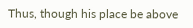Thus, though his place be above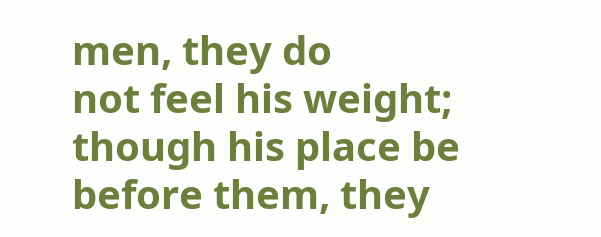men, they do
not feel his weight; though his place be before them, they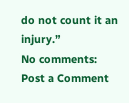do not count it an
injury.”
No comments:
Post a Comment